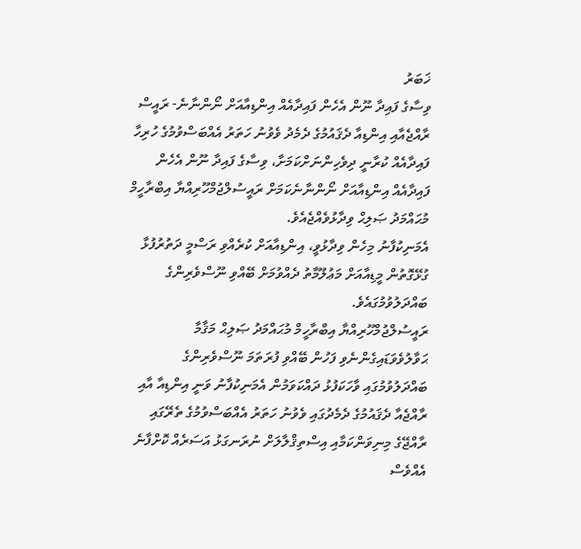ޚަބަރު
ވިސާގެ ފައިދާ ނޫން އެހެން ފައިދާއެއް އިންޑިއާއަށް ނޯންނާނެ- ރައީސް
ރާއްޖެއާއި އިންޑިއާ ދެޤައުމުގެ ދެމެދު ވެވުނު ހަތަރު އެއްބަސްވުމުގެ ހުރިހާ ފައިދާއެއް ކުރާނީ ދިވެހިންނަށްކަމަށާ، ވިސާގެ ފައިދާ ނޫން އެހެން ފައިދާއެއް އިންޑިއާއަށް ނޯންނާނެކަމަށް ރައީސުލްޖުމްހޫރިއްޔާ އިބްރާހީމް މުޙައްމަދު ޞަލިޙް ވިދާޅުވެއްޖެއެވެ.
އެމަނިކުފާނު މިހެން ވިދާޅުވީ، އިންޑިއާއަށް ކުރެއްވި ރަސްމީ ދަތުރުފުޅާ ގުޅޭގޮތުން މީޑިއާއަށް މަޢުލޫމާތު ދެއްވުމަށް ބޭއްވި ނޫސްވެރިންގެ ބައްދަލުވުމުގައެވެ.
ރައީސުލްޖުމްހޫރިއްޔާ އިބްރާހީމް މުޙައްމަދު ޞަލިޙް މަޤާމާ ޙަވާލުވެވަޑައިގެންނެވި ފަހުން ބޭއްވި ފުރަތަމަ ނޫސްވެރިންގެ ބައްދަލުވުމުގައި ވާހަކަފުޅު ދައްކަވަމުން އެމަނިކުފާނު ވަނީ އިންޑިއާ އާއި ރާއްޖެއާ ދެޤައުމުގެ ދެމެދުގައި ވެވުނު ހަތަރު އެއްބަސްވުމުގެ ތެރޭގައި ރާއްޖޭގެ މިނިވަންކަމާއި އިސްތިޤްލާލަށް ނުރަނގަޅު އަސަރެއް ކޮށްފާނެ އެއްވެސް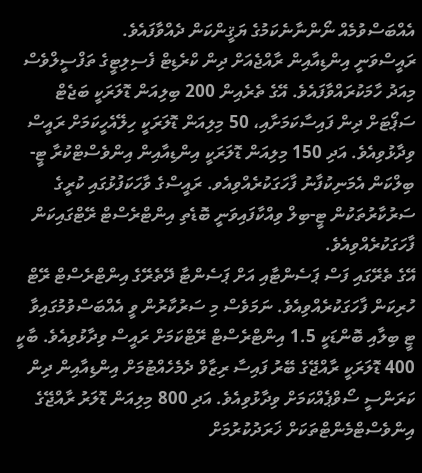އެއްބަސްވުމެއް ނޯންނާނެކަމުގެ ޔަޤީންކަން ދެއްވާފައެވެ.
ރައީސްވަނީ އިންޑިއާއިން ރާއްޖެއަށް ދިން ކްރެޑިޓް ފެސިލިޓީގެ ތަފްސީލްވެސް މިއަދު ހާމަކުރައްވާފައެވެ. އޭގެ ތެރެއިން 200 ބިލިއަން ޑޮލަރަކީ ބަޖެޓް ސަޕޯޓަށް ދިން ފައިސާކަމަށާއި، 50 މިލިއަން ޑޮލަރަކީ ހިލޭއެހީކަމަށް ރައީސް ވިދާޅުވިއެވެ. އަދި 150 މިލިއަން ޑޮލަރަކީ އިންޑިއާއިން އިންވެސްޓްކުރާ ޓީ-ބިލްކަން އެމަނިކުފާނު ފާހަގަކުރެއްވިއެވ. ރައީސްގެ ވާހަކަފުޅުގައި ކުރީގެ ސަރުކާރުތަކުން ޓީ-ބިލް ވިއްކާފައިވަނީ ބޮޑެތި އިންޓްރެސްޓް ރޭޓްގައިކަން ފާހަގަކުރެއްވިއެވެ.
އޭގެ ތެރޭގައި ފަސް ޕަސެންޓާއި އަށް ޕަސެންޓާ ދޭތެރޭގެ އިންޓްރެސްޓް ރޭޓް ހުރިކަން ފާހަގަކުރެއްވިއެވެ. ނަމަވެސް މި ސަރުކާރުން ވީ އެއްބަސްވުމުގައިވާ ޓީ ބިލާއި ބޮންޑަކީ 1.5 އިންޓްރެސްޓް ރޭޓްކަމަށް ރައީސް ވިދާޅުވިއެވެ. ބާކީ 400 ޑޮލަރަކީ ރާއްޖޭގެ ބޭރު ފައިސާ ރިޒާވް ދެމެހެއްޓުމަށް އިންޑިއާއިން ދިން ކަރަންސީ ސޯވްޕެއްކަމަށް ވިދާޅުވިއެވެ. އަދި 800 މިލިއަން ޑޮލަރު ރާއްޖޭގެ އިންވެސްޓްމެންޓްތަކަށް ޚަރަދުކުރުމަށް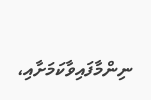ނިންމާފައިވާކަމަށާއި،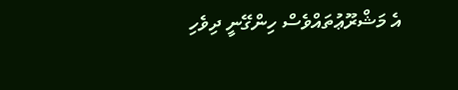އެ މަޝްރޫޢުތައްވެސް ހިންގޭނީ ދިވެހި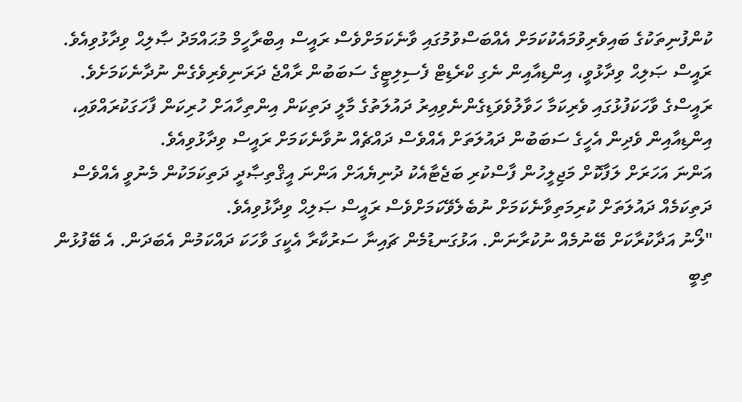ކުންފުނިތަކުގެ ބައިވެރިވުމައެކުކަމަށް އެއްބަސްވުމުގައި ވާނެކަމަށްވެސް ރައީސް އިބްރާހީމް މުޙައްމަދު ޞާލިޙް ވިދާޅުވިއެވެ.
ރައީސް ޞަލިޙް ވިދާޅުވީ، އިންޑިއާއިން ނެގި ކްރެޑިޓް ފެސިލިޓީގެ ސަބަބުން ރާއްޖެ ދަރަނިވެރިވެގެން ނުދާނެކަމަށެވެ. ރައީސްގެ ވާހަކަފުޅުގައި ވެރިކަމާ ހަވާލުވެވަޑިގެންނެވިއިރު ދައުލަތުގެ މާލީ ދަތިކަން އިންތިހާއަށް ހުރިކަން ފާހަގަކުރައްވައި، އިންޑިއާއިން ވެދިން އެހީގެ ސަބަބުން ދައުލަތަށް އެއްވެސް ދައްޗެއް ނުވާނެކަމަށް ރައީސް ވިދާޅުވިއެވެ.
އަންނަ އަހަރަށް ލަފާކޮށް މަޖިލީހުން ފާސްކުރި ބަޖެޓާއެކު ދުނިޔެއަށް އަންނަ އީޤްތިޞާދީ ދަތިކަމަކުން މެނުވީ އެއްވެސް ދަތިކަމެއް ދައުލަތަށް ކުރިމަތިވާނެކަމަށް ނުބެލެވޭކަމަށްވެސް ރައީސް ޞަލިޙް ވިދާޅުވިއެވެ.
"ލޯނު އަދާކުރާކަށް ބޭނުމެއް ނުކުރާނަން. އަޅުގަނޑުމެން ޗައިނާ ސަރުކާރާ އެކީގަ ވާހަކަ ދައްކަމުން އެބަދަން. އެ ބޭފުޅުން ތިބީ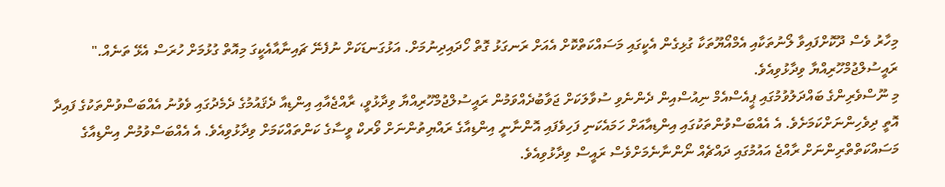މިހާރު ވެސް ދޫކޮށްފައިވާ ލޯނުތަކާއި އެމްއޯޔޫތަކާ ގުޅިގެން އެކީގައި މަސައްކަތްކޮށް އެއަށް ރަނގަޅު ގޮތް ހޯދައިދިނުމަށް. އަޅުގަނޑަކަށް ނުފެނޭ ޗައިނާއާއެކީގަ މިއޮތް ގުޅުމަށް ހުރަސް އެޅޭ ތަނެއް."
ރައީސުލްޖުމްހޫރިއްޔާ ވިދާޅުވިއެވެ.
މި ނޫސްވެރިންގެ ބައްދަލުވުމުގައި ޕީއެސްއެމް ނިއުސްއިން ދެންނެވި ސުވާލަކަށް ޖަވާބުދެއްވަމުން ރައީސުލްޖުމްހޫރިއްޔާ ވިދާޅުވީ، ރާއްޖެއާއި އިންޑިއާ ދެޤައުމުގެ ދެމެދުގައި ވެވުނު އެއްބަސްވުންތަކުގެ ފައިދާ އޮތީ ދިވެހިންނަށްކަމަށެވެ. އެ އެއްބަސްވުންތަކުގައި އިންޑިއާއަށް ހަމައެކަނި ފަހިވެފައި އޮންނާނީ އިންޑިއާގެ ރައްޔިތުންނަށް ވޯރކް ވީސާގެ ކަންތައްކަމަށް ވިދާޅުވިއެވެ. އެ އެއްބަސްވުމުން އިންޑިއާގެ މަސައްކަތްތްރިންނަށް ރާއްޖެ އައުމުގައި ދައްޗެއް ނޯންނާނެމަށްވެސް ރައީސް ވިދާޅުވިއެވެ.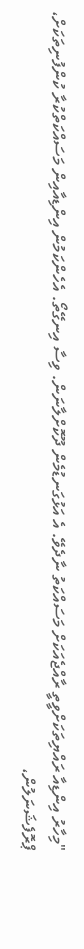"މިހާރު އިންޑިއާ ރައްޔިތަކަށްވީތީ ރާއްޖެއަކަށް މަސައްކަތު ނާދެވޭ. އެ އަޅުގަނޑުމެން ދޫކޮށްލާނަން. ވިސާ އިނގޭތޯ. އެހެންކަމުން އިންޑިއާއިން މަސައްކަތްކުރާ ކުންފުނިތަކަށް، ޕްރޮފެޝަނަލުން،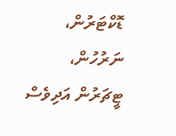ޑޮކްޓަރުން، ނަރުހުން، ޓީޗަރުން އަދިވެސް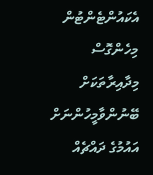އެކައުންޓެންޓުން މިހެންގޮސް މިދާއިރާތަކަށް ބޭނުންވާމީހުންނަށް އައުމުގެ ދައްޗެއް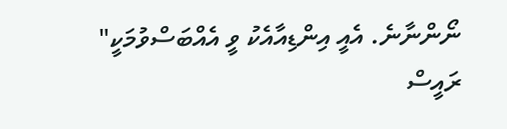ނޯންނާނެ. އެއީ އިންޑިއާއެކު ވީ އެއްބަސްވުމަކީ"
ރައީސް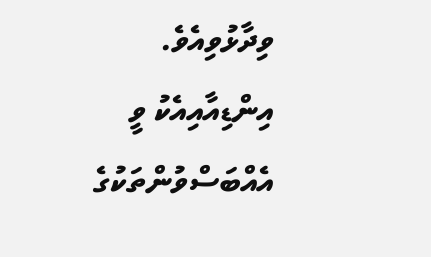ވިދާޅުވިއެވެ.
އިންޑިއާއިއެކު ވީ އެއްބަސްވުންތަކުގެ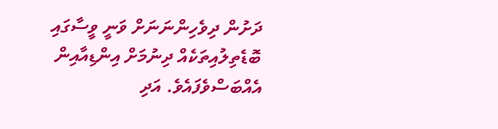ދަށުން ދިވެހިންނަނަށް ވަނީ ވީސާގައި ބޮޑެތިލުއިތަކެއް ދިނުމަށް އިންޑިއާއިން އެއްބަސްވެފައެވެ. އަދި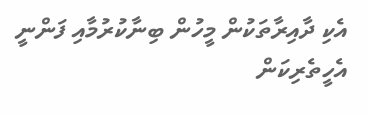އެކި ދާއިރާތަކުން މީހުން ބިނާކުރުމާއި ފަންނީ އެހީތެރިކަން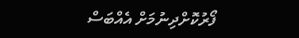ފޯރުކޮށްދިނުމަށް އެއްބަސް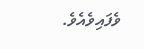ވެފައިވެއެވެ.